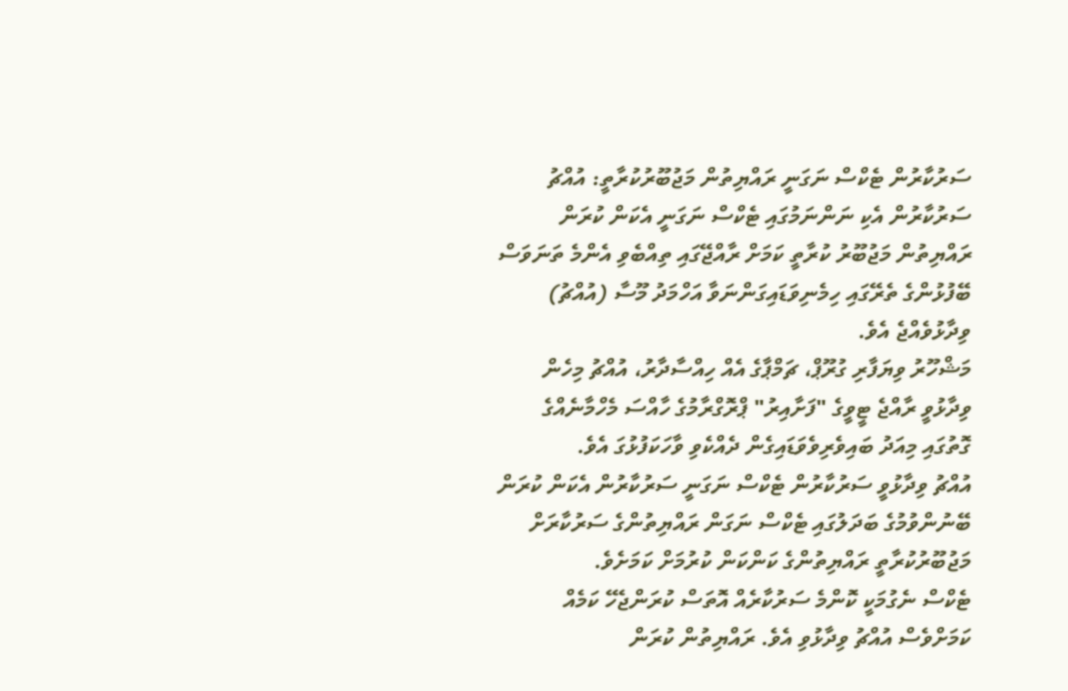ސަރުކާރުން ޓެކްސް ނަގަނީ ރައްޔިތުން މަޖުބޫރުކުރާތީ: އުއްޗު
ސަރުކާރުން އެކި ނަންނަމުގައި ޓެކްސް ނަގަނީ އެކަން ކުރަން ރައްޔިތުން މަޖުބޫރު ކުރާތީ ކަމަށް ރާއްޖޭގައި ތިއްބެވި އެންމެ ތަނަވަސް ބޭފުޅުންގެ ތެރޭގައި ހިމެނިވަޑައިގަންނަވާ އަހްމަދު މޫސާ (އުއްޗު) ވިދާޅުވެއްޖެ އެވެ.
މަޝްހޫރު ވިޔަފާރި ގުރޫޕް، ޗަމްޕާގެ އެއް ހިއްސާދާރު، އުއްޗު މިހެން ވިދާޅުވީ ރާއްޖެ ޓީވީގެ "ފަށާއިރު" ޕްރޮގްރާމުގެ ހާއްސަ މެހްމާނެއްގެ ގޮތުގައި މިއަދު ބައިވެރިވެވަޑައިގެން ދެއްކެވި ވާހަކަފުޅުގަ އެވެ.
އުއްޗު ވިދާޅުވީ ސަރުކާރުން ޓެކްސް ނަގަނީ ސަރުކާރުން އެކަން ކުރަން ބޭނުންވުމުގެ ބަދަލުގައި ޓެކްސް ނަގަން ރައްޔިތުންގެ ސަރުކާރަށް މަޖުބޫރުކުރާތީ ރައްޔިތުންގެ ކަންކަން ކުރުމަށް ކަމަށެވެ.
ޓެކްސް ނެގުމަކީ ކޮންމެ ސަރުކާރެއް އޮތަސް ކުރަންޖެހޭ ކަމެއް ކަމަށްވެސް އުއްޗު ވިދާޅުވި އެވެ. ރައްޔިތުން ކުރަން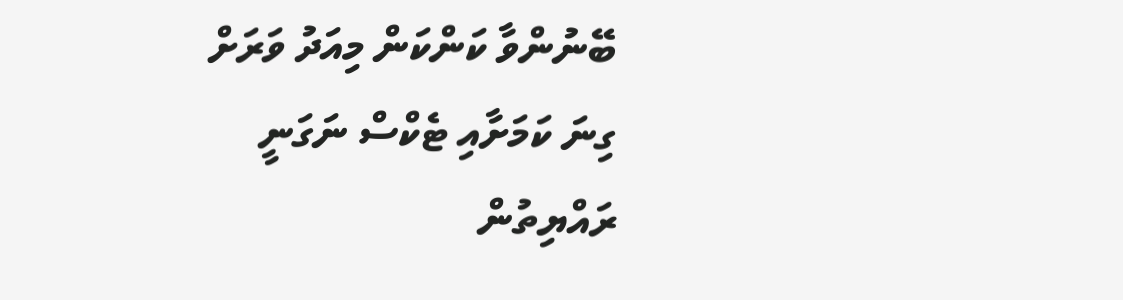ބޭނުންވާ ކަންކަން މިއަދު ވަރަށް ގިނަ ކަމަށާއި ޓެކްސް ނަގަނީ ރައްޔިތުން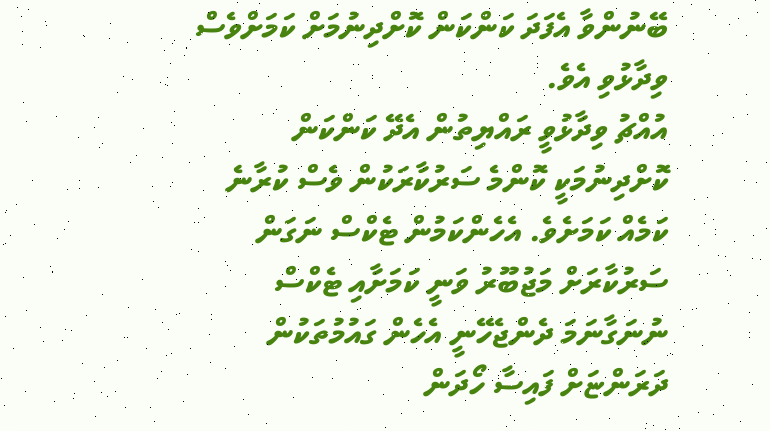ބޭނުންވާ އެފަދަ ކަންކަން ކޮށްދިނުމަށް ކަމަށްވެސް ވިދާޅުވި އެވެ.
އުއްޗު ވިދާޅުވީ ރައްޔިތުން އެދޭ ކަންކަން ކޮށްދިނުމަކީ ކޮންމެ ސަރުކާރަކުން ވެސް ކުރާނެ ކަމެއް ކަމަށެވެ. އެހެންކަމުން ޓެކްސް ނަގަން ސަރުކާރަށް މަޖުބޫރު ވަނީ ކަމަށާއި ޓެކްސް ނުނަގާނަމަ ދެންޖެހޭނީ އެހެން ގައުމުތަކުން ދަރަންޏަށް ފައިސާ ހޯދަން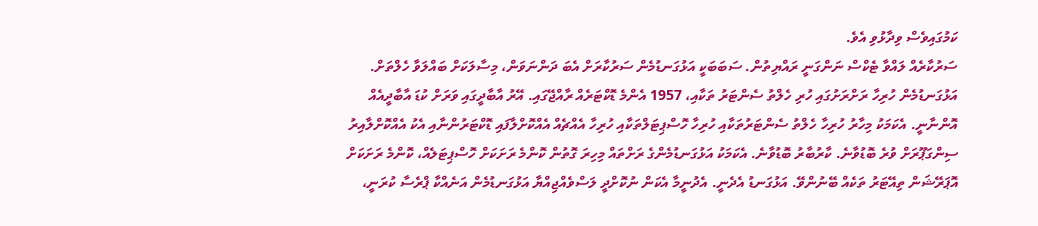ކަމުގައިވެސް ވިދާޅުވި އެވެ.
ސަރުކާރެއް ލައްވާ ޓެކްސް ނަންގަނީ ރައްޔިތުން. ސަބަބަކީ އަޅުގަނޑުމެން ސަރުކާރަށް އެބަ ދަންނަވަން، މިސާލަކަށް ބައްލަވާ ހެލްތަށް. އަޅުގަނޑުމެން ހުރިހާ ރަށްރަށުގައި ހުރި ހެލްތު ސެންޓަރު ތަކާއި، 1957 އެންމެ ޑޮކްޓަރެއް ރާއްޖޭގައި. އޭރު އާބާދީގައި ވަރަށް ކުޑަ އާބާދީއެއް އޮންނާނީ. އެކަމަކު މިހާރު ހުރިހާ ހެލްތު ސެންޓަރުތަކާއި ހުރިހާ ހޮސްޕިޓަލްތަކާއި ހުރިހާ އެއްޗެއް އެއްކޮށްލާފައި ޑޮކްޓަރުންނާއި އެކު އެއްކޮށްލާއިރު ސިންގަޕޫރަށް ވުރެ ބޮޑުވާނެ. ކާރުބާރު ބޮޑުވާނެ. އެކަމަކު އަޅުގަނޑުމެންގެ ރަށްތައް މިހިރަ ގޮތުން ކޮންމެ ރަށަކަށް ހޮސްޕިޓަލެއް، ކޮންމެ ރަށަކަށް އޮޕަރޭޝަން ތިއޭޓަރު ތަކެއް ބޭނުންވޭ. އަޅުގަނޑު އެދެނީ. އެދުނީމާ އެކަން ނުކޮށްދީ ލަސްވެއްޖިއްޔާ އަޅުގަނޑުމެން އަނެއްކާ ޕްރެސާ ކުރަނީ،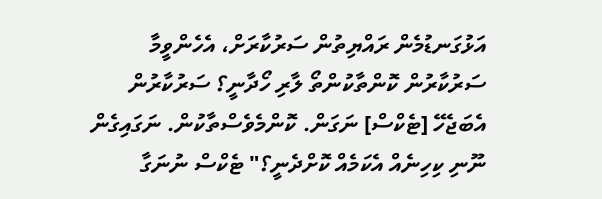އަޅުގަނޑުމެން ރައްޔިތުން ސަރުކާރަށް، އެހެންވީމާ ސަރުކާރުން ކޮންތާކުންތޯ ލާރި ހޯދާނީ؟ ސަރުކާރުން އެބަޖެހޭ [ޓެކްސް] ނަގަން. ކޮންމެވެސްތާކުން. ނަގައިގެން ނޫނި ކިހިނެއް އެކަމެއް ކޮށްދެނީ؟" ޓެކްސް ނުނަގާ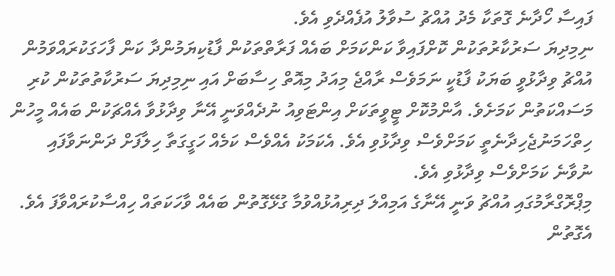ފައިސާ ހޯދާނެ ގޮތަކާ މެދު އުއްޗު ސުވާލު އުފެއްދެވި އެވެ.
ނިމިދިޔަ ސަރުކާރުތަކުން ކޮށްފައިވާ ކަންކަމަށް ބައެއް ފަރާތްތަކުން ފާޑުކިޔަމުންދާ ކަން ފާހަގަކުރައްވަމުން އުއްޗު ވިދާޅުވީ ބަޔަކު ފާޑުކީ ނަމަވެސް ރާއްޖެ މިއަދު މިއޮތް ހިސާބަށް އައި ނިމިދިޔަ ސަރުކާތުތަކުން ކުރި މަސައްކަތުން ކަމަށެވެ. އާންމުކޮށް ޓީވީތަކަށް އިންޓަވިއު ނުދެއްވަނީ އޭނާ ވިދާޅުވާ އެއްޗަކުން ބައެއް މީހުން ހިތްހަމަނުޖެހިދާނެތީ ކަމަށްވެސް ވިދާޅުވި އެވެ. އެކަމަކު އެއްވެސް ކަމެއް ހަގީގަތާ ހިލާފަށް ދަންނަވާފައި ނުވާނެ ކަމަށްވެސް ވިދާޅުވި އެވެ.
މިޕްރޮގްރާމުގައި އުއްޗު ވަނީ އޭނާގެ އަމިއްލަ ދިރިއުޅުއްވުމާ ގުޅޭގޮތުން ބައެއް ވާހަކަތައް ހިއްސާކުރައްވާފަ އެވެ. އެގޮތުން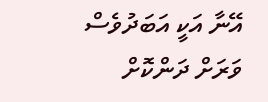އޭނާ އަކީ އަބަދުވެސް ވަރަށް ދަންކޮށް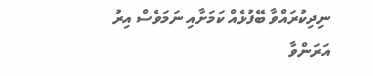ނިދިކުރައްވާ ބޭފުޅެއް ކަމަށާއި ނަމަވެސް އިރު އަރަންވާ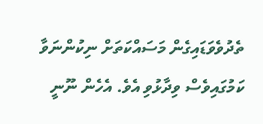ތެދުވެވަޑައިގެން މަސައްކަތަށް ނިކުންނަވާ ކަމުގައިވެސް ވިދާޅުވި އެވެ. އެހެން ނޫނީ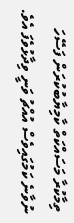ތިމާކުރާ މަސައްކަތް ކާމިޔާބުކުރަން ފަސޭހަ ނުވާނެ ކަމުގައިވެސް އުއްޗު ވަނީ ވިދާޅުވެފަ އެވެ.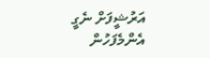އަރުޝީފަށް ނެގީ
އެންމެފަހުން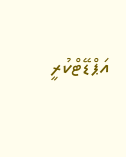އަޕްޑޭޓްކުރީ